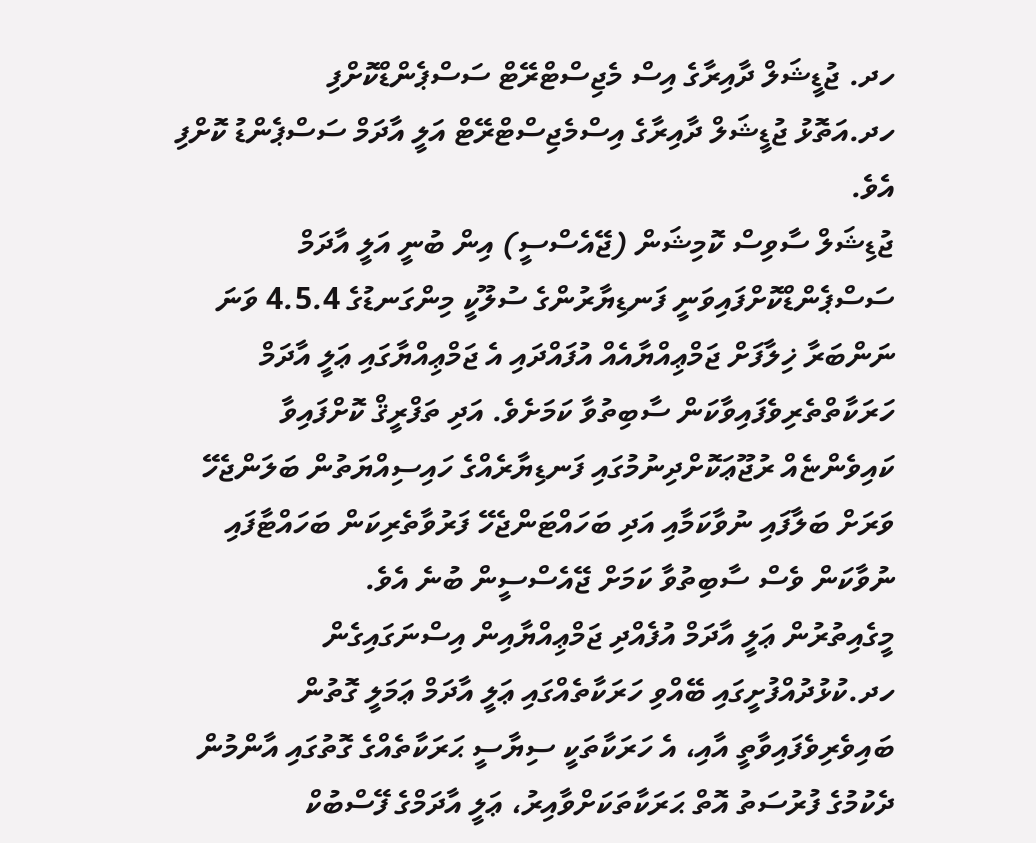ހދ. ޖުޑީޝަލް ދާއިރާގެ އިސް މެޖިސްޓްރޭޓް ސަސްޕެންޑްކޮށްފި
ހދ.އަތޮޅު ޖުޑީޝަލް ދާއިރާގެ އިސްމެޖިސްޓްރޭޓް އަލީ އާދަމް ސަސްޕެންޑު ކޮށްފި އެވެ.
ޖުޑިޝަލް ސާވިސް ކޮމިޝަން (ޖޭއެސްސީ) އިން ބުނީ އަލީ އާދަމް ސަސްޕެންޑްކޮށްފައިވަނީ ފަނޑިޔާރުންގެ ސުލޫކީ މިންގަނޑުގެ 4.5.4 ވަނަ ނަންބަރާ ޚިލާފަށް ޖަމްޢިއްޔާއެއް އުފައްދައި އެ ޖަމްޢިއްޔާގައި ޢަލީ އާދަމް ހަރަކާތްތެރިވެފައިވާކަން ސާބިތުވާ ކަމަށެވެ. އަދި ތަފްރީޤް ކޮށްފައިވާ ކައިވެންޏެއް ރުޖޫޢަކޮށްދިނުމުގައި ފަނޑިޔާރެއްގެ ހައިސިއްޔަތުން ބަލަންޖެހޭ ވަރަށް ބަލާފައި ނުވާކަމާއި އަދި ބަހައްޓަންޖެހޭ ފަރުވާތެރިކަން ބަހައްޓާފައި ނުވާކަން ވެސް ސާބިތުވާ ކަމަށް ޖޭއެސްސީން ބުނެ އެވެ.
މީގެއިތުރުން ޢަލީ އާދަމް އުފެއްދި ޖަމްޢިއްޔާއިން އިސްނަގައިގެން ހދ.ކުޅުދުއްފުށީގައި ބޭއްވި ހަރަކާތެއްގައި ޢަލީ އާދަމް ޢަމަލީ ގޮތުން ބައިވެރިވެފައިވާތީ އާއި، އެ ހަރަކާތަކީ ސިޔާސީ ޙަރަކާތެއްގެ ގޮތުގައި އާންމުން ދެކުމުގެ ފުރުސަތު އޮތް ޙަރަކާތަކަށްވާއިރު، ޢަލީ އާދަމްގެ ފޭސްބުކް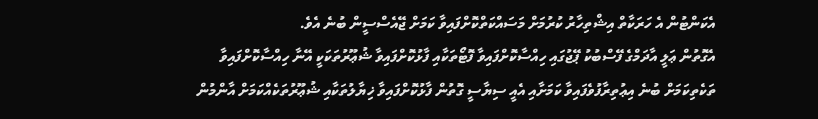އެކަންޓުން އެ ހަރަކާތް އިޝްތިހާރު ކުރުމަށް މަސައްކަތްކޮށްފައިވާ ކަމަށް ޖޭއެސްސީން ބުނެ އެވެ.
އެގޮތުން ޢަލީ އާދަމްގެ ފޭސްބުކު ޕޭޖުގައި ހިއްސާކޮށްފައިވާ ފޮޓޯތަކާއި ފާޅުކޮށްފައިވާ ޝުޢޫރުތަކަކީ އޭނާ ހިއްސާކޮށްފައިވާ ތަކެތިކަމަށް ބުނެ އިޢުތިރާފުވެފައިވާ ކަމަށާއި އެއީ ސިޔާސީ ގޮތުން ފާޅުކޮށްފައިވާ ޚިޔާލުތަކާއި ޝުޢޫރުތަކެއްކަމަށް އާންމުން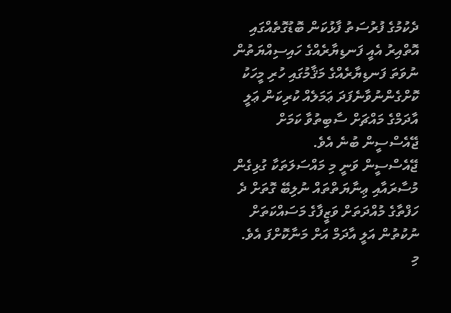ދެކުމުގެ ފުރުސަތު ފާޅުކަން ބޮޑުގޮތެއްގައި އޮތްއިރު އެއީ ފަނޑިޔާރެއްގެ ހައިސިއްޔަތުން ނުވަތަ ފަނޑިޔާރެއްގެ މަޤާމުގައި ހުރި މީހަކު ކޮށްގެންނުވާނެފަދަ ޢަމަލެއް ކުރިކަން ޢަލީ އާދަމްގެ މައްޗަށް ސާބިތުވާ ކަމަށް ޖޭއެސްސީން ބުނެ އެވެ.
ޖޭއެސްސީން ވަނީ މި މައްސަލަތަކާ ގުޅިގެން މުސާރައާއި ޢިނާޔަތްތައް ނުލިބޭ ގޮތަށް ދެ ހަފްތާގެ މުއްދަތަށް ވަޒީފާގެ މަސައްކަތަށް ނުކުތުން އަލީ އާދަމް އަށް މަނާކޮށްފަ އެވެ.
މި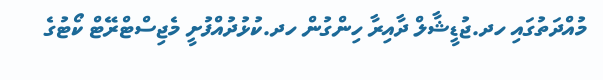މުއްދަތުގައި ހދ.ޖުޑީޝާލް ދާއިރާ ހިންގުން ހދ.ކުޅުދުއްފުށީ މެޖިސްޓްރޭޓް ކޯޓުގެ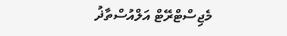މެޖިސްޓްރޭޓް އަލްއުސްތާޛު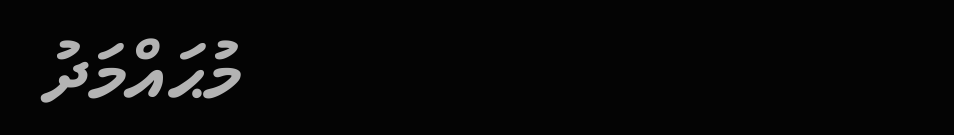މުޙައްމަދު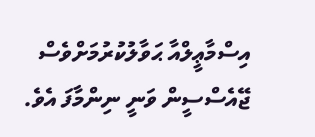އިސްމާޢީލްއާ ޙަވާލުކުރުމަށްވެސް ޖޭއެސްސީން ވަނީ ނިންމާފަ އެވެ.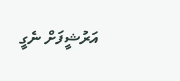އަރުޝީފަށް ނެގީ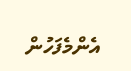އެންމެފަހުން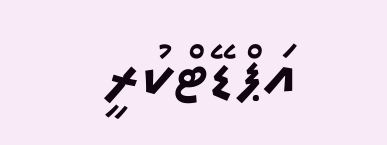އަޕްޑޭޓްކުރީ